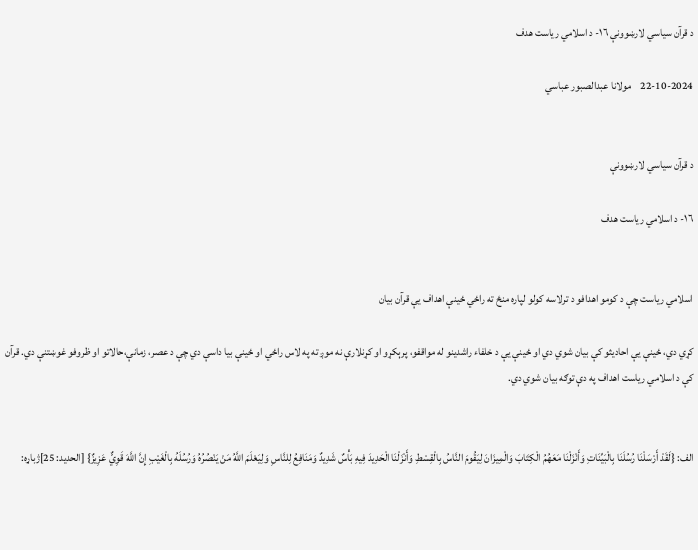د قرآن سياسي لارښوونې ۱٦- د اسلامي ریاست هدف

22-10-2024    مولانا عبدالصبور عباسي


د قرآن سياسي لارښوونې

۱٦- د اسلامي ریاست هدف


اسلامي ریاست چې د کومو اهدافو د ترلاسه کولو لپاره منځ ته راځي ځینې اهداف یې قرآن بیان

کړي دي، ځینې یې احادیثو کې بیان شوي دي او ځینې یې د خلفاء راشدینو له مواقفو، پرېکړو او کړنلارې نه موږ ته په لاس راځي او ځینې بیا داسې دي چې د عصر، زمانې،حالاتو او ظروفو غوښتنې دي. قرآن کې د اسلامي ریاست اهداف په دې توګه بيان شوي دي.


الف: {لَقَدْ أَرْسَلْنَا رُسُلَنَا بِالْبَيِّنَاتِ وَأَنْزَلْنَا مَعَهُمُ الْكِتَابَ وَالْمِيزَانَ لِيَقُومَ النَّاسُ بِالْقِسْطِ وَأَنْزَلْنَا الْحَدِيدَ فِيهِ بَأْسٌ شَدِيدٌ وَمَنَافِعُ لِلنَّاسِ وَلِيَعْلَمَ اللَّهُ مَنْ يَنْصُرُهُ وَرُسُلَهُ بِالْغَيْبِ إِنَّ اللَّهَ قَوِيٌّ عَزِيزٌ} [الحديد: 25]ژباړه: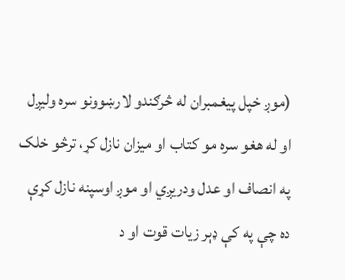(موږ خپل پیغمبران له څرګندو لارښوونو سره ولیږل او له هغو سره مو کتاب او میزان نازل کړ، ترڅو خلک په انصاف او عدل ودریږي او موږ اوسپنه نازل کړې ده چې په کې ډېر زیات قوت او د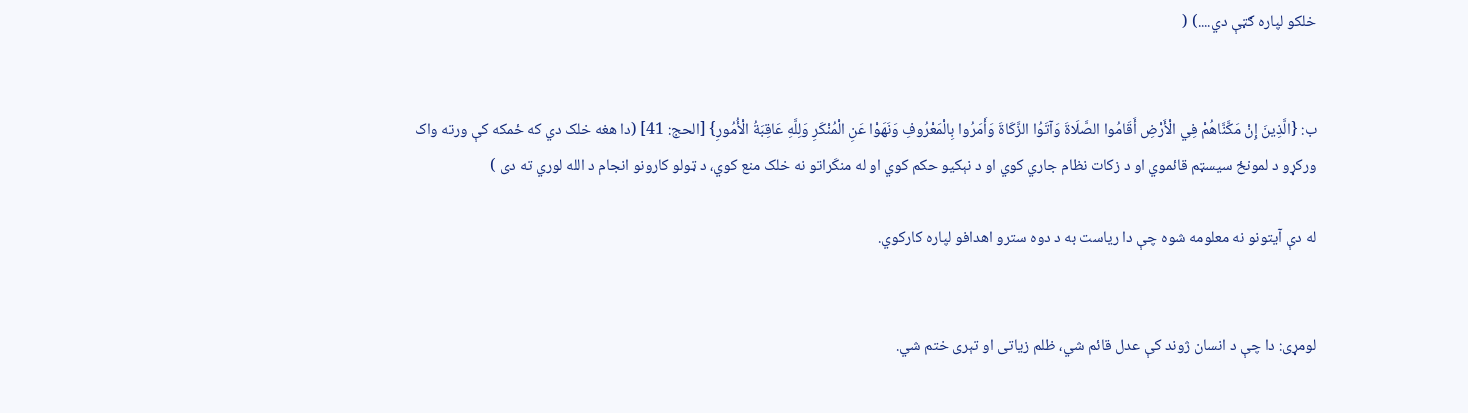خلکو لپاره ګټې دي....) (


ب: {الَّذِينَ إِنْ مَكَّنَّاهُمْ فِي الْأَرْضِ أَقَامُوا الصَّلَاةَ وَآتَوُا الزَّكَاةَ وَأَمَرُوا بِالْمَعْرُوفِ وَنَهَوْا عَنِ الْمُنْكَرِ وَلِلَّهِ عَاقِبَةُ الْأُمُورِ} [الحج: 41] (دا هغه خلک دي که ځمکه کې ورته واک ورکړو د لمونځ سیسټم قائموي او د زکات نظام جاري کوي او د نېکیو حکم کوي او له منکَراتو نه خلک منع کوي، د ټولو کارونو انجام د الله لوري ته دی )

له دې آیتونو نه معلومه شوه چې دا ریاست به د دوه سترو اهدافو لپاره کارکوي.


لومړی: دا چې د انسان ژوند کې عدل قائم شي، ظلم زیاتی او تېری ختم شي.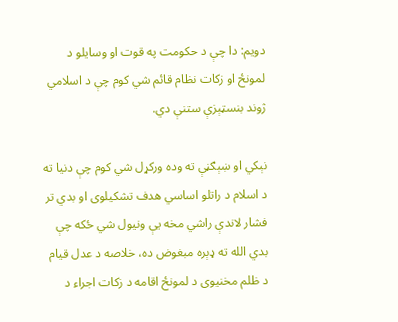دویم: دا چې د حکومت په قوت او وسایلو د لمونځ او زکات نظام قائم شي کوم چې د اسلامي ژوند بنسټېزې ستنې دي.

نېکي او ښېګڼې ته وده ورکړل شي کوم چې دنیا ته د اسلام د راتلو اساسي هدف تشکیلوی او بدي تر فشار لاندې راشي مخه یې ونيول شي ځکه چې بدي الله ته ډېره مبغوض ده، خلاصه د عدل قیام د ظلم مخنیوی د لمونځ اقامه د زکات اجراء د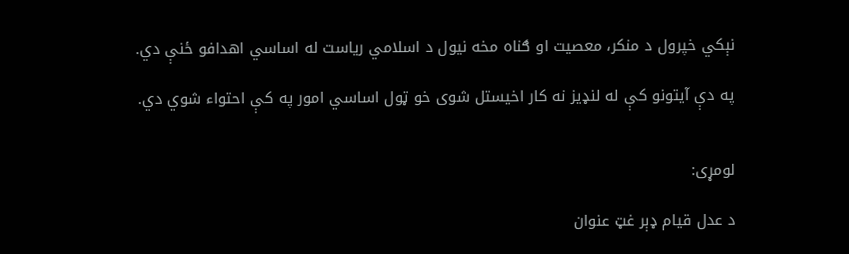نېکي خپرول د منکر، معصیت او ګناه مخه نیول د اسلامي ریاست له اساسي اهدافو ځنې دي.

په دې آیتونو کې له لنډیز نه کار اخیستل شوی خو ټول اساسي امور په کې احتواء شوي دي.


لومړی:

د عدل قیام ډېر غټ عنوان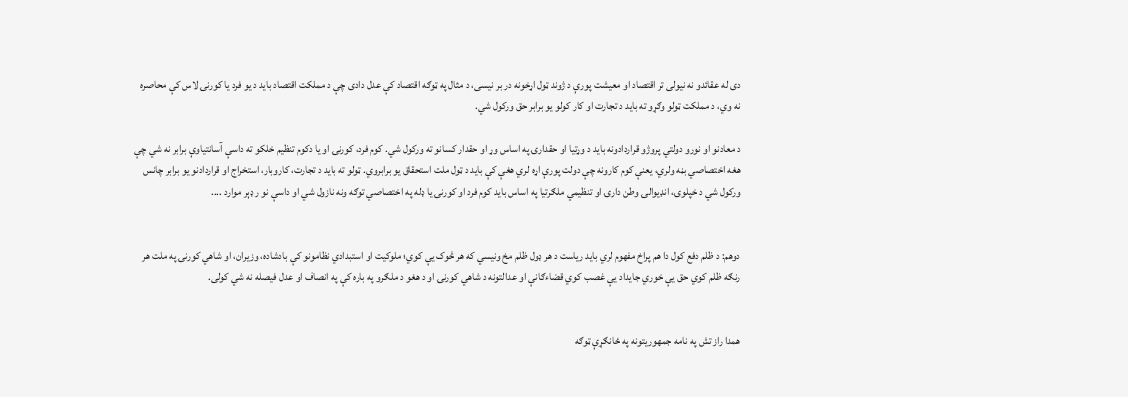دی له عقائدو نه نیولی تر اقتصاد او معیشت پورې د ژوند ټول اړخونه در بر نیسی، د مثال په ټوګه اقتصاد کې عدل دادی چې د مملکت اقتصاد باید د یو فرد یا کورنۍ لاس کې محاصره نه وي، د مملکت ټولو وګړو ته باید د تجارت او کار کولو یو برابر حق ورکول شي.

د معادنو او نورو دولتي پروژو قراردادونه باید د وړتیا او حقدارۍ په اساس وړ او حقدار کسانو ته ورکول شي. کوم فرد، کورنۍ او یا دکوم تنظیم خلکو ته داسې آسانتیاوې برابر نه شي چې هغه اختصاصي بڼه ولري، یعنې کوم کارونه چې دولت پورې اړه لري هغې کې باید د ټول ملت استحقاق یو برابروي. ټولو ته باید د تجارت، کاروبار، استخراج او قراردادنو یو برابر چانس ورکول شي د خپلوۍ، انډیوالۍ وطن دارۍ او تنظیمي ملګرتیا په اساس باید کوم فرد او کورنۍ یا ډله په اختصاصي توګه ونه نازول شي او داسې نو ر ډېر موارد ....


دوهم: د ظلم دفع کول دا هم پراخ مفهوم لري باید ریاست د هر ډول ظلم مخ ونیسي که هر څوک یې کوي؛ ملوکیت او استبدادي نظامونو کې بادشاده، وزیران، او شاهي کورنۍ په ملت هر رنګه ظلم کوي حق یې خوري جایداد یې غصب کوي قضاءګانې او عدالتونه د شاهي کورنۍ او د هغو د ملګرو په باره کې په انصاف او عدل فیصله نه شي کولی.


همدا راز تش په نامه جمهوريتونه په ځانګړې ټوګه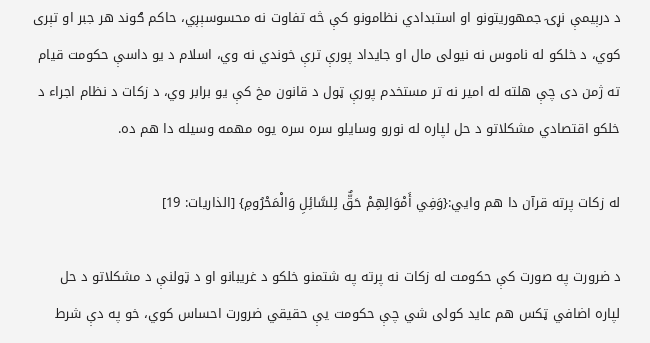د درېیمې نړۍ جمهوریتونو او استبدادي نظامونو کې څه تفاوت نه محسوسېږي، حاکم ګوند هر جبر او تېری کوي، د خلکو له ناموس نه نیولی مال او جایداد پورې ترې خوندي نه وي، اسلام د یو داسې حکومت قیام ته ژمن دی چې هلته له امیر نه تر مستخدم پورې ټول د قانون مخ کې یو برابر وي، د زکات د نظام اجراء د خلکو اقتصادي مشکلاتو د حل لپاره له نورو وسایلو سره سره یوه مهمه وسیله دا هم ده.

له زکات پرته قرآن دا هم وایي:{وَفِي أَمْوَالِهِمْ حَقٌّ لِلسَّائِلِ وَالْمَحْرُومِ} [الذاريات: 19]

د ضرورت په صورت کې حکومت له زکات نه پرته په شتمنو خلکو د غریبانو او د ټولنې د مشکلاتو د حل لپاره اضافي ټکس هم عاید کولی شي چې حکومت يې حقيقي ضرورت احساس کوي، خو په دې شرط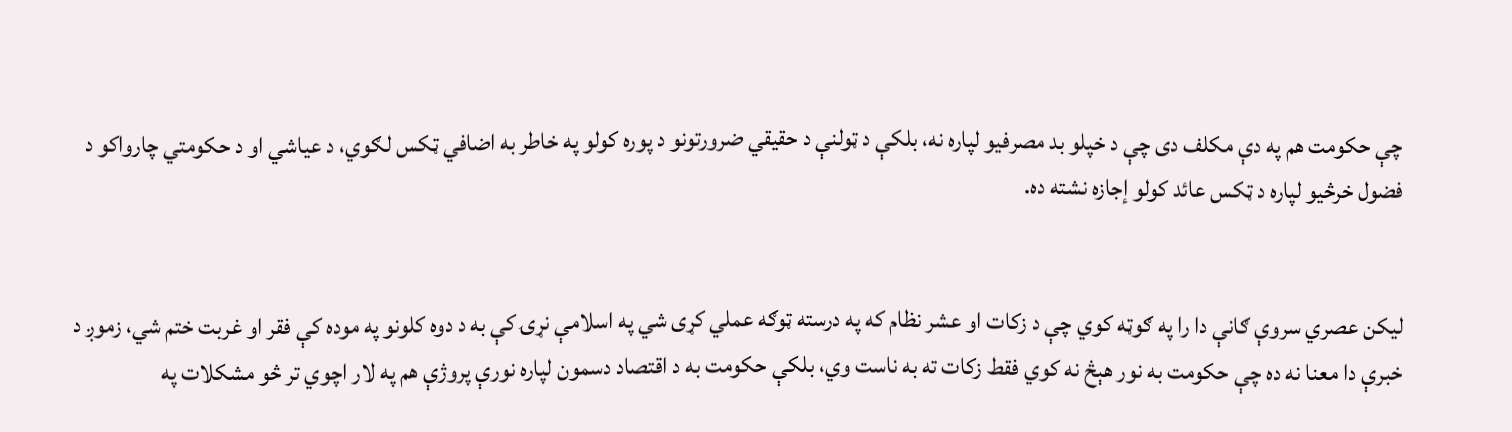چې حکومت هم په دې مکلف دی چې د خپلو بد مصرفيو لپاره نه، بلکې د ټولنې د حقیقي ضرورتونو د پوره کولو په خاطر به اضافي ټکس لګوي، د عياشي او د حکومتي چارواکو د فضول خرڅيو لپاره د ټکس عائد کولو إجازه نشته ده.


ليکن عصري سروې ګانې دا را په ګوټه کوي چې د زکات او عشر نظام که په درسته ټوګه عملي کړی شي په اسلامې نړۍ کې به د دوه کلونو په موده کې فقر او غربت ختم شي، زموږ د خبرې دا معنا نه ده چې حکومت به نور هېڅ نه کوي فقط زکات ته به ناست وي، بلکې حکومت به د اقتصاد دسمون لپاره نورې پروژې هم په لار اچوي تر څو مشکلات په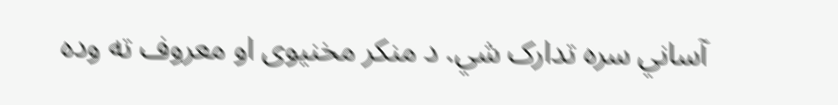آساني سره تدارک شي. د منکر مخنیوی او معروف ته وده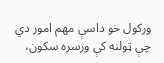ورکول خو داسې مهم امور دي چې ټولنه کې ورسره سکون،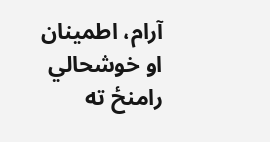آرام، اطمینان او خوشحالي رامنځ ته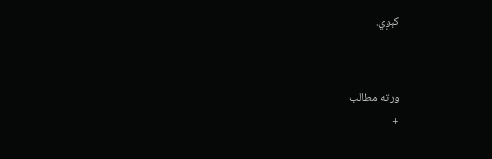کېږي.


ورته مطالب
+